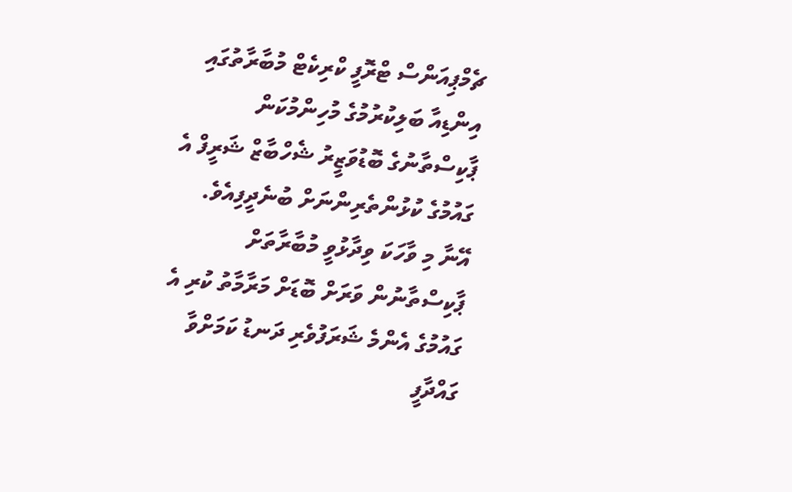ޗެމްޕިއަންސް ޓްރޮފީ ކްރިކެޓް މުބާރާތުގައި އިންޑިއާ ބަލިކުރުމުގެ މުހިންމުކަން ޕާކިސްތާނުގެ ބޮޑުވަޒީރު ޝެހްބާޒް ޝަރީފް އެ ގައުމުގެ ކުޅުންތެރިންނަށް ބުނެދީފިއެވެ.
އޭނާ މި ވާހަކަ ވިދާޅުވީ މުބާރާތަށް ޕާކިސްތާނުން ވަރަށް ބޮޑަށް މަރާމާތު ކުރި އެ ގައުމުގެ އެންމެ ޝަރަފުވެރި ދަނޑު ކަމަށްވާ ގައްދާފީ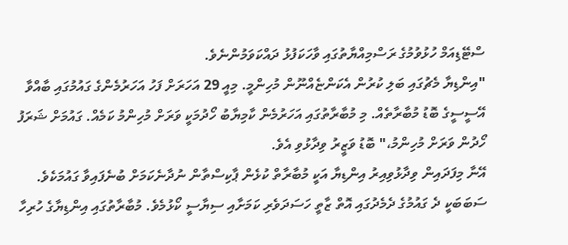ސްޓޭޑިއަމް ހުޅުވުމުގެ ރަސްމިއްޔާތުގައި ވާހަކަފުޅު ދައްކަވަމުންނެވެ.
"އިންޑިޔާ މެޗުގައި ބަލި ކުރުން އެކަންޏެއްނޫން މުހިންމީ. މިއީ 29 އަހަރަށް ފަހު އަހަރުމެންގެ ގައުމުގައި ބާއްވާ އޭސީސީގެ ބޮޑު މުބާރާތެއް. މި މުބާރާތުގައި އަހަރުމެން ކާމިޔާބު ހޯދުމަކީ ވަރަށް މުހިންމު ކަމެއް. ގައުމަށް ޝަރަފު ހޯދުން ވަރަށް މުހިންމު،" ބޮޑު ވަޒީރު ވިދާޅުވި އެވެ.
އޭނާ މިފަދައިން ވިދާޅުވިއިރު އިންޑިޔާ އަކީ މުބާރާތް ކުޅެން ޕާކިސްތާން ނުދާނެކަމަށް ބުނެފައިވާ ގައުމަކެވެ. ސަބަބަކީ ދެ ގައުމުގެ ދެމެދުގައި އޮތް ޒާތީ ހަސަދަވެރި ކަމަށާއި ސިޔާސީ ކޯޅުމެވެ. މުބާރާތުގައި އިންޑިޔާގެ ހުރިހާ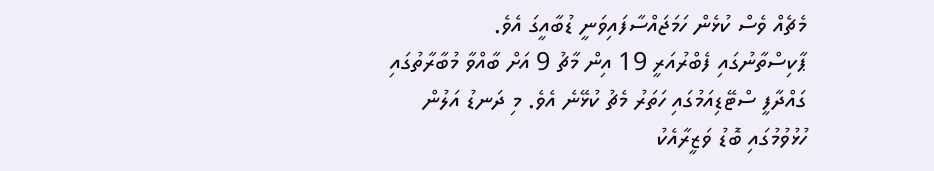މެޗެއް ވެސް ކުޅެން ހަމަޖައްސާފައިވަނީ ޑުބާއީގަ އެވެ.
ޕާކިސްތާނުގައި ފެބްރުއަރީ 19 އިން މާޗު 9 އަށް ބާއްވާ މުބާރާތުގައި ގައްދާފީ ސްޓޭޑިއަމުގައި ހަތަރު މެޗު ކުޅޭނެ އެވެ. މި ދަނޑު އަލުން ހުޅުވުމުގައި ބޮޑު ވަޒީރާއެކު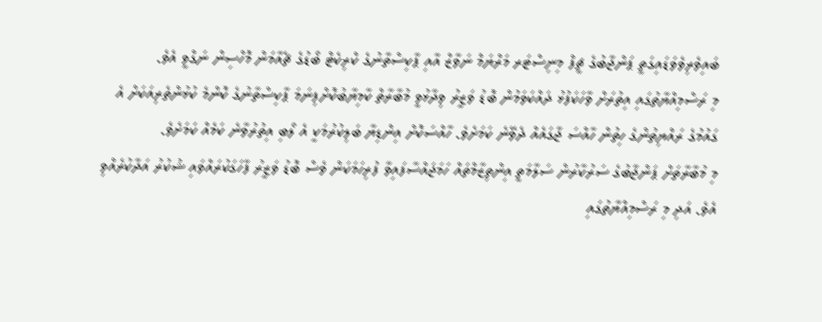ބައިވެރިވެވަޑައިގަތީ ޕަންޖާބުގެ ޗީފް މިނިސްޓަރ މަރްޔަމް ނަވާޒް އާއި ޕާކިސްތާނުގެ ކްރިކެޓް ބޯޑުގެ ޗެއާމަން މޮހްސިން ނަގްވީ އެވެ.
މި ރަސްމިއްޔާތުގައި އިތުރަށް ވާހަކަފުޅު ދައްކަވަމުން ބޮޑު ވަޒީރު ވިދާޅުވީ މުބާރާތް ކާމިޔާބުކޮށްފިނަމަ ޕާކިސްތާނުގެ ކޮންމެ ކުޅުންތެރިއަކަށް އެ ގައުމުގެ ރައްޔިތުންގެ ހިތުން ހާއްސަ ޖާގައެއް ދެވޭނެ ކަމަށެވެ. ހާއްސަކޮށް އިންޑިޔާ ބަލިކުރުމަކީ އެ ލޯބި އިތުރުވާނެ ކަމެއް ކަމަށެވެ.
މި މުބާރާތަށް ޕަންޖާބުގެ ސަރުކާރުން ސަލާމަތީ އިންތިޒާމްތައް ހަމަޖައްސާފައިވާ ފުރިހަމަކަން ވެސް ބޮޑު ވަޒީރު ފާހަގަކުރައްވައި ޝުކުރު އަދާކުރެއްވި އެވެ. އަދި މި ރަސްމިއްޔާތުގައި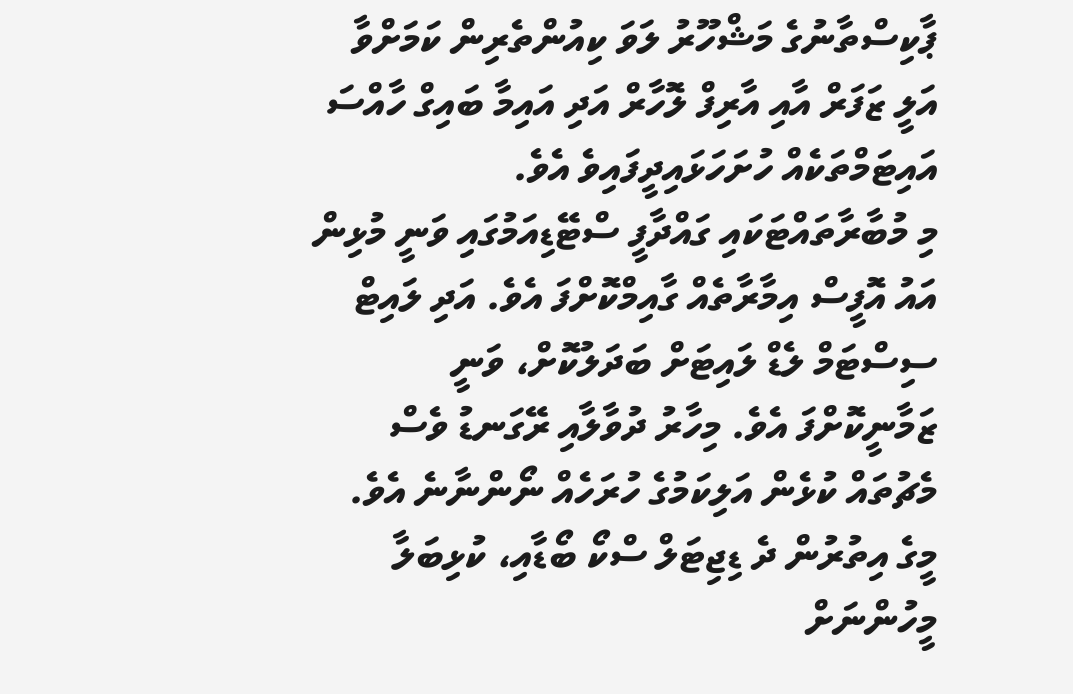ޕާކިސްތާނުގެ މަޝްހޫރު ލަވަ ކިއުންތެރިން ކަމަށްވާ އަލީ ޒަފަރް އާއި އާރިފް ލޮހާރް އަދި އައިމާ ބައިގް ހާއްސަ އައިޓަމްތަކެއް ހުށަހަޅައިދީފައިވެ އެވެ.
މި މުބާރާތައްޓަކައި ގައްދާފީ ސްޓޭޑިއަމުގައި ވަނީ މުޅިން އައު އޮފީސް އިމާރާތެއް ގާއިމްކޮށްފަ އެވެ. އަދި ލައިޓް ސިސްޓަމް ލެޑް ލައިޓަށް ބަދަލުކޮށް، ވަނީ ޒަމާނީކޮށްފަ އެވެ. މިހާރު ދުވާލާއި ރޭގަނޑު ވެސް މެޗުތައް ކުޅެން އަލިކަމުގެ ހުރަހެއް ނޯންނާނެ އެވެ. މީގެ އިތުރުން ދެ ޑިޖިޓަލް ސްކޯ ބޯޑާއި، ކުޅިބަލާ މީހުންނަށް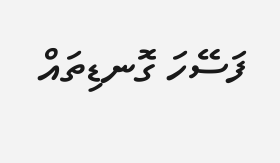ފަސޭހަ ގޮނޑިތައް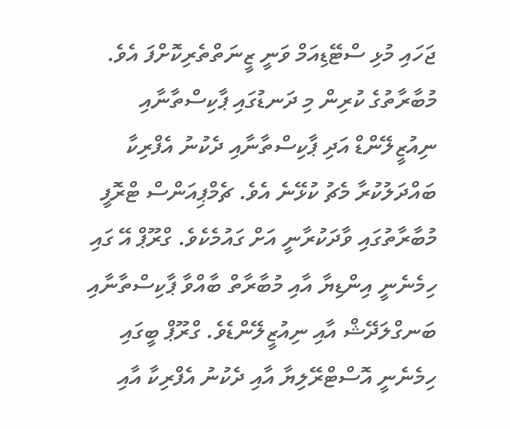ޖަހައި މުޅި ސްޓޭޑިއަމް ވަނީ ޒީނަތްތެރިކޮށްފަ އެވެ.
މުބާރާތުގެ ކުރިން މި ދަނޑުގައި ޕާކިސްތާނާއި ނިއުޒީލޭންޑް އަދި ޕާކިސްތާނާއި ދެކުނު އެފްރިކާ ބައްދަލުކުރާ މެޗު ކުޅޭނެ އެވެ. ޗެމްޕިއަންސް ޓްރޮފީ މުބާރާތުގައި ވާދަކުރާނީ އަށް ގައުމެކެވެ. ގްރޫޕް އޭ ގައި ހިމެނެނީ އިންޑިޔާ އާއި މުބާރާތް ބާއްވާ ޕާކިސްތާނާއި ބަނގްލަދޭޝް އާއި ނިއުޒީލޭންޑެވެ. ގްރޫޕް ބީގައި ހިމެނެނީ އޮސްޓްރޭލިޔާ އާއި ދެކުނު އެފްރިކާ އާއި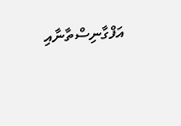އަފްގާނިސްތާނާއި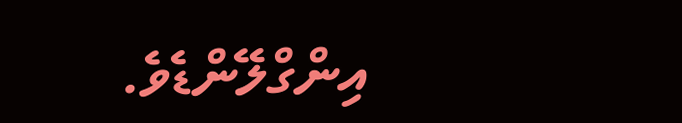އިންގްލޭންޑެވެ.